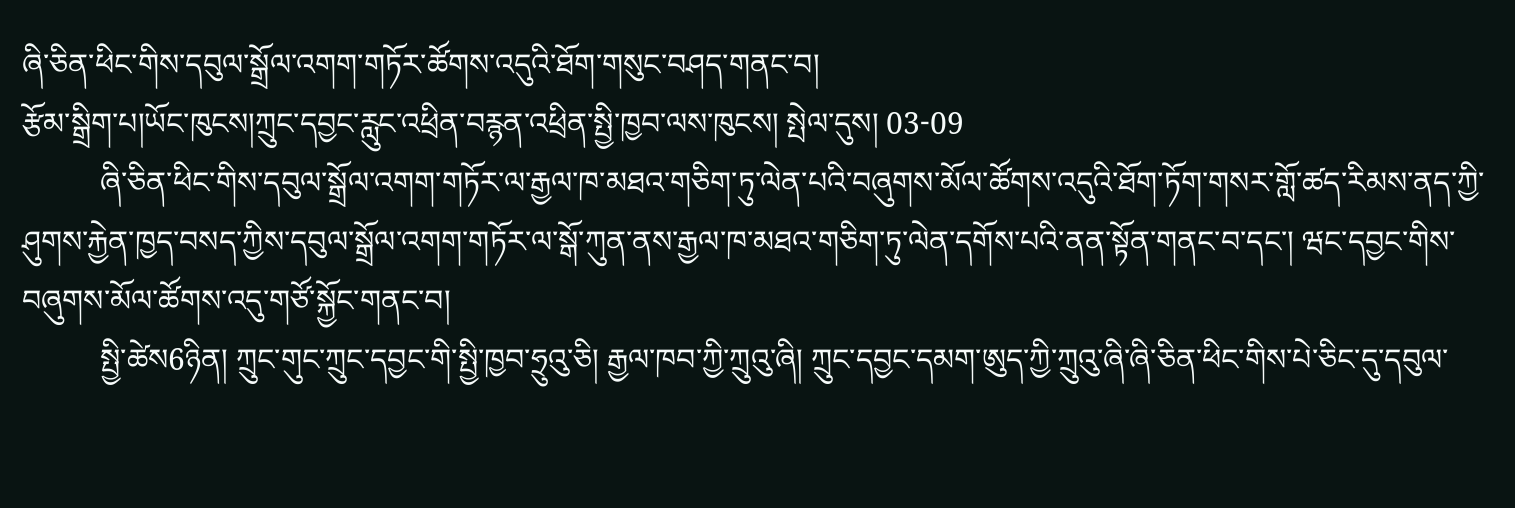ཞི་ཅིན་ཕིང་གིས་དབུལ་སྒྲོལ་འགག་གཏོར་ཚོགས་འདུའི་ཐོག་གསུང་བཤད་གནང་བ།
རྩོམ་སྒྲིག་པ།ཡོང་ཁུངས།ཀྲུང་དབྱང་རླུང་འཕྲིན་བརྙན་འཕྲིན་སྤྱི་ཁྱབ་ལས་ཁུངས། སྤེལ་དུས། 03-09
          ཞི་ཅིན་ཕིང་གིས་དབུལ་སྒྲོལ་འགག་གཏོར་ལ་རྒྱལ་ཁ་མཐའ་གཅིག་ཏུ་ལེན་པའི་བཞུགས་མོལ་ཚོགས་འདུའི་ཐོག་ཏོག་གསར་གློ་ཚད་རིམས་ནད་ཀྱི་ཤུགས་རྐྱེན་ཁྱད་བསད་ཀྱིས་དབུལ་སྒྲོལ་འགག་གཏོར་ལ་སྒོ་ཀུན་ནས་རྒྱལ་ཁ་མཐའ་གཅིག་ཏུ་ལེན་དགོས་པའི་ནན་སྟོན་གནང་བ་དང་། ཝང་དབྱང་གིས་བཞུགས་མོལ་ཚོགས་འདུ་གཙོ་སྐྱོང་གནང་བ།
          སྤྱི་ཚེས6ཉིན། ཀྲུང་གུང་ཀྲུང་དབྱང་གི་སྤྱི་ཁྱབ་ཧྲུའུ་ཅི། རྒྱལ་ཁབ་ཀྱི་ཀྲུའུ་ཞི། ཀྲུང་དབྱང་དམག་ཨུད་ཀྱི་ཀྲུའུ་ཞི་ཞི་ཅིན་ཕིང་གིས་པེ་ཅིང་དུ་དབུལ་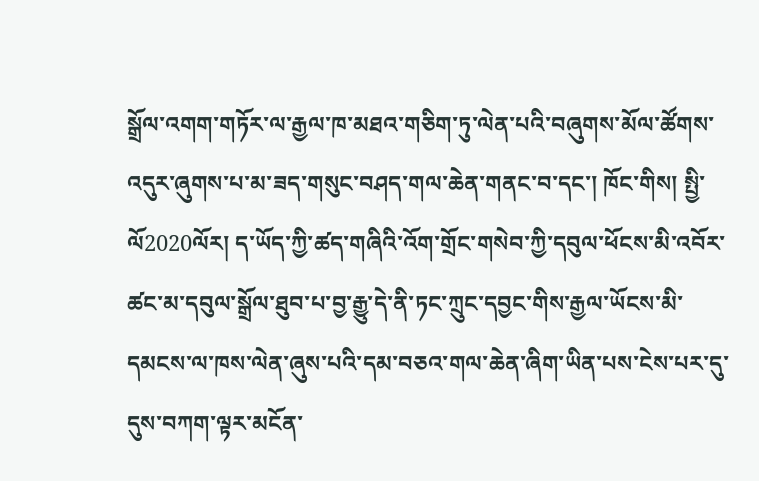སྒྲོལ་འགག་གཏོར་ལ་རྒྱལ་ཁ་མཐའ་གཅིག་ཏུ་ལེན་པའི་བཞུགས་མོལ་ཚོགས་འདུར་ཞུགས་པ་མ་ཟད་གསུང་བཤད་གལ་ཆེན་གནང་བ་དང་། ཁོང་གིས། སྤྱི་ལོ2020ལོར། ད་ཡོད་ཀྱི་ཚད་གཞིའི་འོག་གྲོང་གསེབ་ཀྱི་དབུལ་ཕོངས་མི་འབོར་ཚང་མ་དབུལ་སྒྲོལ་ཐུབ་པ་བྱ་རྒྱུ་དེ་ནི་ཏང་ཀྲུང་དབྱང་གིས་རྒྱལ་ཡོངས་མི་དམངས་ལ་ཁས་ལེན་ཞུས་པའི་དམ་བཅའ་གལ་ཆེན་ཞིག་ཡིན་པས་ངེས་པར་དུ་དུས་བཀག་ལྟར་མངོན་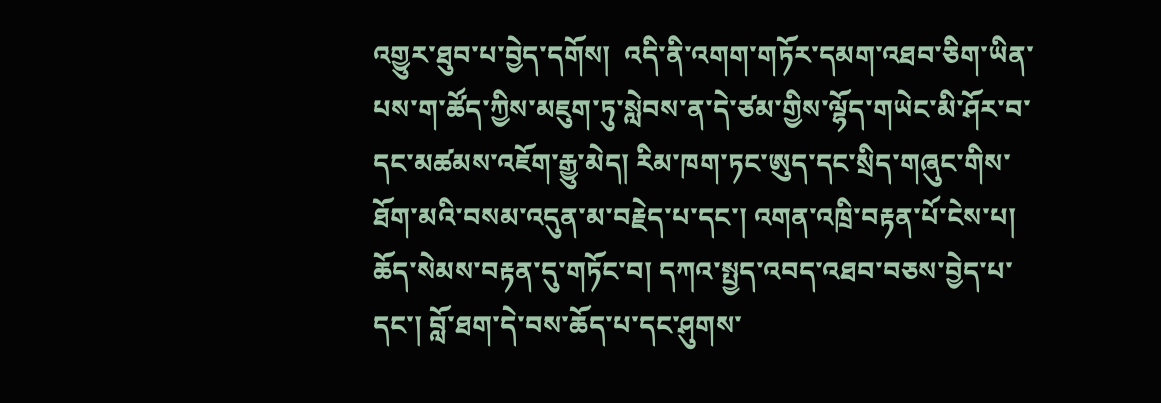འགྱུར་ཐུབ་པ་བྱེད་དགོས།  འདི་ནི་འགག་གཏོར་དམག་འཐབ་ཅིག་ཡིན་པས་ག་ཚོད་ཀྱིས་མཇུག་ཏུ་སླེབས་ན་དེ་ཙམ་གྱིས་ལྷོད་གཡེང་མི་ཤོར་བ་དང་མཚམས་འཇོག་རྒྱུ་མེད། རིམ་ཁག་ཏང་ཨུད་དང་སྲིད་གཞུང་གིས་ཐོག་མའི་བསམ་འདུན་མ་བརྗེད་པ་དང་། འགན་འཁྲི་བརྟན་པོ་ངེས་པ། ཆོད་སེམས་བརྟན་དུ་གཏོང་བ། དཀའ་སྤྱད་འབད་འཐབ་བཅས་བྱེད་པ་དང་། བློ་ཐག་དེ་བས་ཆོད་པ་དང་ཤུགས་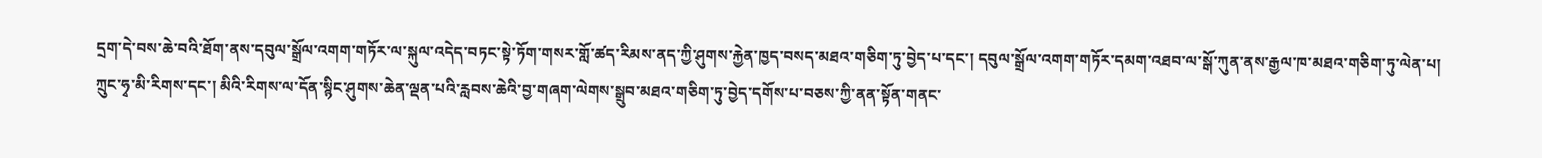དྲག་དེ་བས་ཆེ་བའི་ཐོག་ནས་དབུལ་སྒྲོལ་འགག་གཏོར་ལ་སྐུལ་འདེད་བཏང་སྟེ་ཏོག་གསར་གློ་ཚད་རིམས་ནད་ཀྱི་ཤུགས་རྐྱེན་ཁྱད་བསད་མཐའ་གཅིག་ཏུ་བྱེད་པ་དང་། དབུལ་སྒྲོལ་འགག་གཏོར་དམག་འཐབ་ལ་སྒོ་ཀུན་ནས་རྒྱལ་ཁ་མཐའ་གཅིག་ཏུ་ལེན་པ། ཀྲུང་ཧྭ་མི་རིགས་དང་། མིའི་རིགས་ལ་དོན་སྙིང་ཤུགས་ཆེན་ལྡན་པའི་རླབས་ཆེའི་བྱ་གཞག་ལེགས་སྒྲུབ་མཐའ་གཅིག་ཏུ་བྱེད་དགོས་པ་བཅས་ཀྱི་ནན་སྟོན་གནང་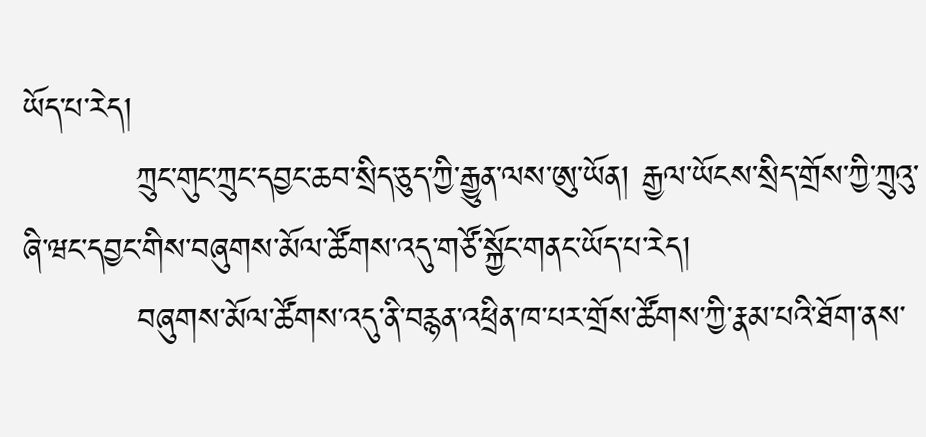ཡོད་པ་རེད།
          ཀྲུང་གུང་ཀྲུང་དབྱང་ཆབ་སྲིད་ཅུད་ཀྱི་རྒྱུན་ལས་ཨུ་ཡོན། རྒྱལ་ཡོངས་སྲིད་གྲོས་ཀྱི་ཀྲུའུ་ཞི་ཝང་དབྱང་གིས་བཞུགས་མོལ་ཚོགས་འདུ་གཙོ་སྐྱོང་གནང་ཡོད་པ་རེད།
          བཞུགས་མོལ་ཚོགས་འདུ་ནི་བརྙན་འཕྲིན་ཁ་པར་གྲོས་ཚོགས་ཀྱི་རྣམ་པའི་ཐོག་ནས་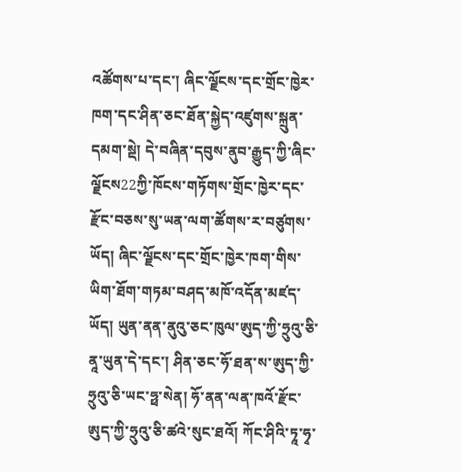འཚོགས་པ་དང་། ཞིང་ལྗོངས་དང་གྲོང་ཁྱེར་ཁག་དང་ཤིན་ཅང་ཐོན་སྐྱེད་འཛུགས་སྐྲུན་དམག་སྡེ། དེ་བཞིན་དབུས་ནུབ་རྒྱུད་ཀྱི་ཞིང་ལྗོངས22ཀྱི་ཁོངས་གཏོགས་གྲོང་ཁྱེར་དང་རྫོང་བཅས་སུ་ཡན་ལག་ཚོགས་ར་བཙུགས་ཡོད། ཞིང་ལྗོངས་དང་གྲོང་ཁྱེར་ཁག་གིས་ཡིག་ཐོག་གཏམ་བཤད་མཁོ་འདོན་མཛད་ཡོད། ཡུན་ནན་ནུའུ་ཅང་ཁུལ་ཨུད་ཀྱི་ཧྲུའུ་ཅི་ནཱ་ཡུན་དེ་དང་། ཤིན་ཅང་ཧོ་ཐན་ས་ཨུད་ཀྱི་ཧྲུའུ་ཅི་ཡང་ཧྥ་སེན། ཧོ་ནན་ལན་ཁའོ་རྫོང་ཨུད་ཀྱི་ཧྲུའུ་ཅི་ཚའེ་སུང་ཐའོ། ཀོང་ཤིའི་ཏཱ་ཧྭ་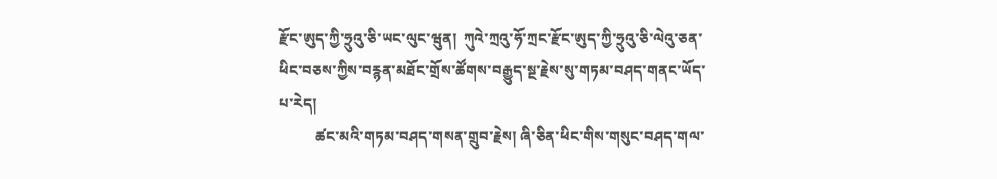རྫོང་ཨུད་ཀྱི་ཧྲུའུ་ཅི་ཡང་ལུང་ཝུན།  ཀུའེ་ཀྲའུ་ཧོ་ཀྲང་རྫོང་ཨུད་ཀྱི་ཧྲུའུ་ཅི་ལེའུ་ཅན་ཕིང་བཅས་ཀྱིས་བརྙན་མཐོང་གྲོས་ཚོགས་བརྒྱུད་སྔ་རྗེས་སུ་གཏམ་བཤད་གནང་ཡོད་པ་རེད།
          ཚང་མའི་གཏམ་བཤད་གསན་གྲུབ་རྗེས། ཞི་ཅིན་ཕིང་གིས་གསུང་བཤད་གལ་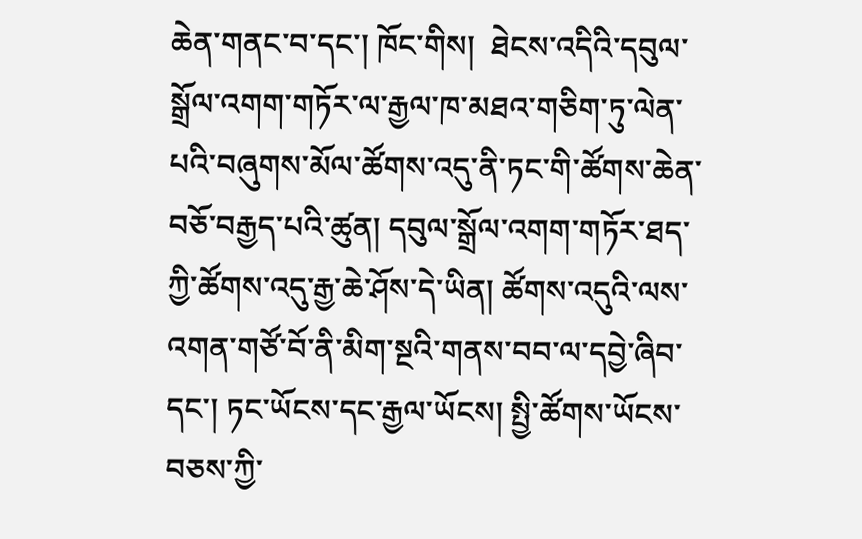ཆེན་གནང་བ་དང་། ཁོང་གིས།  ཐེངས་འདིའི་དབུལ་སྒྲོལ་འགག་གཏོར་ལ་རྒྱལ་ཁ་མཐའ་གཅིག་ཏུ་ལེན་པའི་བཞུགས་མོལ་ཚོགས་འདུ་ནི་ཏང་གི་ཚོགས་ཆེན་བཅོ་བརྒྱད་པའི་ཚུན། དབུལ་སྒྲོལ་འགག་གཏོར་ཐད་ཀྱི་ཚོགས་འདུ་རྒྱ་ཆེ་ཤོས་དེ་ཡིན། ཚོགས་འདུའི་ལས་འགན་གཙོ་བོ་ནི་མིག་སྔའི་གནས་བབ་ལ་དབྱེ་ཞིབ་དང་། ཏང་ཡོངས་དང་རྒྱལ་ཡོངས། སྤྱི་ཚོགས་ཡོངས་བཅས་ཀྱི་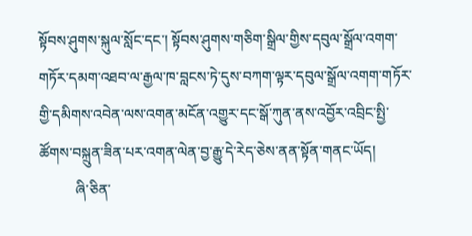སྟོབས་ཤུགས་སྐུལ་སློང་དང་། སྟོབས་ཤུགས་གཅིག་སྒྲིལ་གྱིས་དབུལ་སྒྲོལ་འགག་གཏོར་དམག་འཐབ་ལ་རྒྱལ་ཁ་བླངས་ཏེ་དུས་བཀག་ལྟར་དབུལ་སྒྲོལ་འགག་གཏོར་གྱི་དམིགས་འབེན་ལས་འགན་མངོན་འགྱུར་དང་སྒོ་ཀུན་ནས་འབྱོར་འབྲིང་སྤྱི་ཚོགས་བསྐྲུན་ཟིན་པར་འགན་ལེན་བྱ་རྒྱུ་དེ་རེད་ཅེས་ནན་སྟོན་གནང་ཡོད།
          ཞི་ཅིན་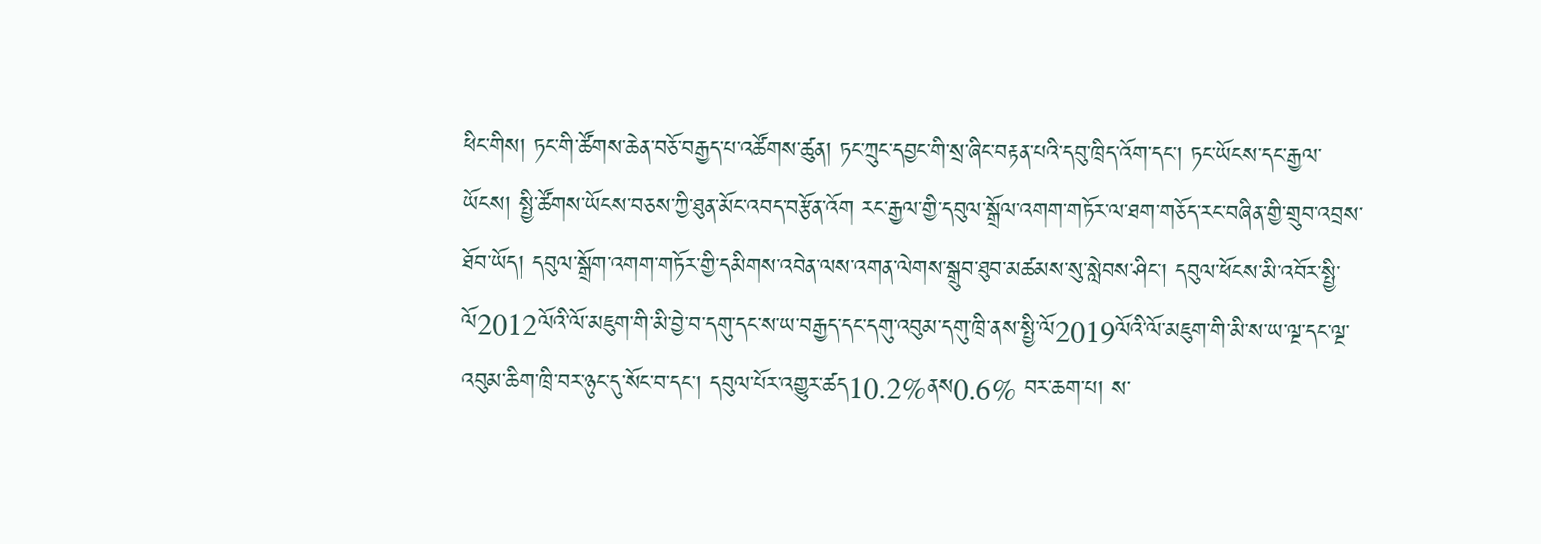ཕིང་གིས། ཏང་གི་ཚོགས་ཆེན་བཅོ་བརྒྱད་པ་འཚོགས་ཚུན། ཏང་ཀྲུང་དབྱང་གི་སྲ་ཞིང་བརྟན་པའི་དབུ་ཁྲིད་འོག་དང་། ཏང་ཡོངས་དང་རྒྱལ་ཡོངས། སྤྱི་ཚོགས་ཡོངས་བཅས་ཀྱི་ཐུན་མོང་འབད་བརྩོན་འོག རང་རྒྱལ་གྱི་དབུལ་སྒྲོལ་འགག་གཏོར་ལ་ཐག་གཅོད་རང་བཞིན་གྱི་གྲུབ་འབྲས་ཐོབ་ཡོད། དབུལ་སྒྲོག་འགག་གཏོར་གྱི་དམིགས་འབེན་ལས་འགན་ལེགས་སྒྲུབ་ཐུབ་མཚམས་སུ་སླེབས་ཤིང་། དབུལ་ཕོངས་མི་འབོར་སྤྱི་ལོ2012ལོའི་ལོ་མཇུག་གི་མི་བྱེ་བ་དགུ་དང་ས་ཡ་བརྒྱད་དང་དགུ་འབུམ་དགུ་ཁྲི་ནས་སྤྱི་ལོ2019ལོའི་ལོ་མཇུག་གི་མི་ས་ཡ་ལྔ་དང་ལྔ་འབུམ་ཆིག་ཁྲི་བར་ཉུང་དུ་སོང་བ་དང་། དབུལ་པོར་འགྱུར་ཚད10.2%ནས0.6% བར་ཆག་པ། ས་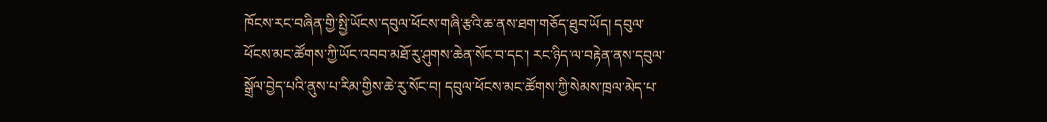ཁོངས་རང་བཞིན་གྱི་སྤྱི་ཡོངས་དབུལ་ཕོངས་གཞི་རྩའི་ཆ་ནས་ཐག་གཅོད་ཐུབ་ཡོད། དབུལ་ཕོངས་མང་ཚོགས་ཀྱི་ཡོང་འབབ་མཐོ་རུ་ཤུགས་ཆེན་སོང་བ་དང་། རང་ཉིད་ལ་བརྟེན་ནས་དབུལ་སྒྲོལ་བྱེད་པའི་ནུས་པ་རིམ་གྱིས་ཆེ་རུ་སོང་བ། དབུལ་ཕོངས་མང་ཚོགས་ཀྱི་སེམས་ཁྲལ་མེད་པ་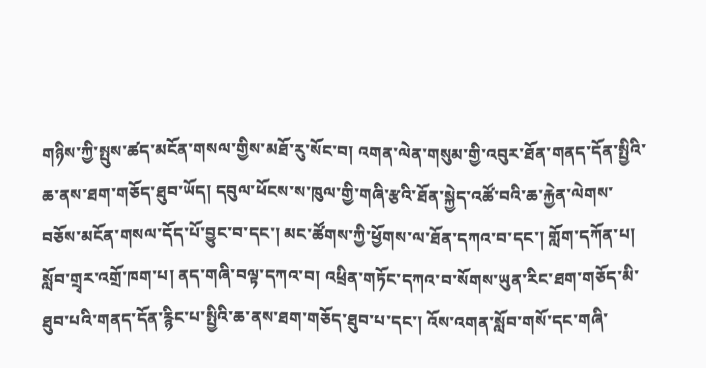གཉིས་ཀྱི་སྤུས་ཚད་མངོན་གསལ་གྱིས་མཐོ་རུ་སོང་བ། འགན་ལེན་གསུམ་གྱི་འབུར་ཐོན་གནད་དོན་སྤྱིའི་ཆ་ནས་ཐག་གཅོད་ཐུབ་ཡོད། དབུལ་ཕོངས་ས་ཁུལ་གྱི་གཞི་རྩའི་ཐོན་སྐྱེད་འཚོ་བའི་ཆ་རྐྱེན་ལེགས་བཅོས་མངོན་གསལ་དོད་པོ་བྱུང་བ་དང་། མང་ཚོགས་ཀྱི་ཕྱོགས་ལ་ཐོན་དཀའ་བ་དང་། གློག་དཀོན་པ། སློབ་གྲྭར་འགྲོ་ཁག་པ། ནད་གཞི་བལྟ་དཀའ་བ། འཕྲིན་གཏོང་དཀའ་བ་སོགས་ཡུན་རིང་ཐག་གཅོད་མི་ཐུབ་པའི་གནད་དོན་རྙིང་པ་སྤྱིའི་ཆ་ནས་ཐག་གཅོད་ཐུབ་པ་དང་། འོས་འགན་སློབ་གསོ་དང་གཞི་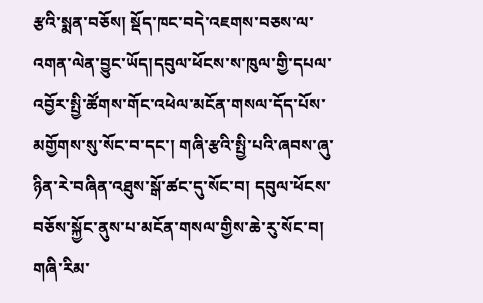རྩའི་སྨན་བཅོས། སྡོད་ཁང་བདེ་འཇགས་བཅས་ལ་འགན་ལེན་བྱུང་ཡོད།དབུལ་ཕོངས་ས་ཁུལ་གྱི་དཔལ་འབྱོར་སྤྱི་ཚོགས་གོང་འཕེལ་མངོན་གསལ་དོད་པོས་མགྱོགས་སུ་སོང་བ་དང་། གཞི་རྩའི་སྤྱི་པའི་ཞབས་ཞུ་ཉིན་རེ་བཞིན་འཐུས་སྒོ་ཚང་དུ་སོང་བ། དབུལ་ཕོངས་བཅོས་སྐྱོང་ནུས་པ་མངོན་གསལ་གྱིས་ཆེ་རུ་སོང་བ། གཞི་རིམ་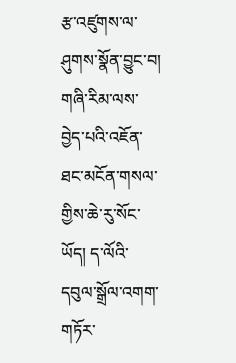རྩ་འཛུགས་ལ་ཤུགས་སྣོན་བྱུང་བ། གཞི་རིམ་ལས་བྱེད་པའི་འཇོན་ཐང་མངོན་གསལ་གྱིས་ཆེ་རུ་སོང་ཡོད། ད་ལོའི་དབུལ་སྒྲོལ་འགག་གཏོར་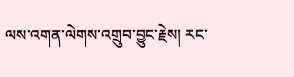ལས་འགན་ལེགས་འགྲུབ་བྱུང་རྗེས། རང་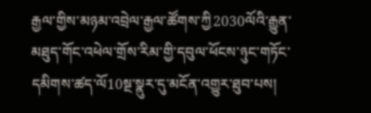རྒྱལ་གྱིས་མཉམ་འབྲེལ་རྒྱལ་ཚོགས་ཀྱི2030ལོའི་རྒྱུན་མཐུད་གོང་འཕེལ་གྲོས་རིམ་གྱི་དབུལ་ཕོངས་ཉུང་གཏོང་དམིགས་ཚད་ལོ10སྔ་སྣུར་དུ་མངོན་འགྱུར་ཐུབ་པས།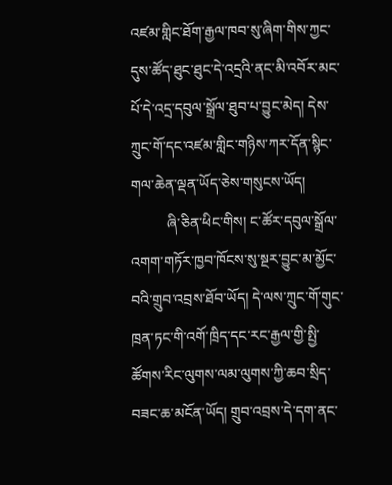འཛམ་གླིང་ཐོག་རྒྱལ་ཁབ་སུ་ཞིག་གིས་ཀྱང་དུས་ཚོད་ཐུང་ཐུང་དེ་འདྲའི་ནང་མི་འབོར་མང་པོ་དེ་འདྲ་དབུལ་སྒྲོལ་ཐུབ་པ་བྱུང་མེད། དེས་ཀྲུང་གོ་དང་འཛམ་གླིང་གཉིས་ཀར་དོན་སྙིང་གལ་ཆེན་ལྡན་ཡོད་ཅེས་གསུངས་ཡོད།
          ཞི་ཅིན་ཕིང་གིས། ང་ཚོར་དབུལ་སྒྲོལ་འགག་གཏོར་ཁྱབ་ཁོངས་སུ་སྔར་བྱུང་མ་མྱོང་བའི་གྲུབ་འབྲས་ཐོབ་ཡོད། དེ་ལས་ཀྲུང་གོ་གུང་ཁྲན་ཏང་གི་འགོ་ཁྲིད་དང་རང་རྒྱལ་གྱི་སྤྱི་ཚོགས་རིང་ལུགས་ལམ་ལུགས་ཀྱི་ཆབ་སྲིད་བཟང་ཆ་མངོན་ཡོད། གྲུབ་འབྲས་དེ་དག་ནང་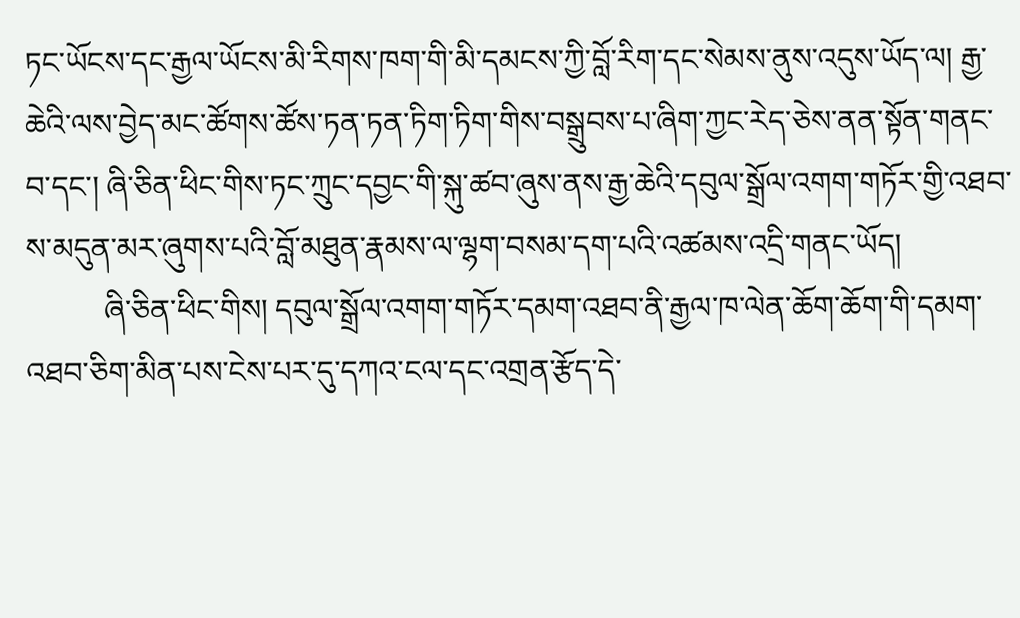ཏང་ཡོངས་དང་རྒྱལ་ཡོངས་མི་རིགས་ཁག་གི་མི་དམངས་ཀྱི་བློ་རིག་དང་སེམས་ནུས་འདུས་ཡོད་ལ། རྒྱ་ཆེའི་ལས་བྱེད་མང་ཚོགས་ཚོས་ཏན་ཏན་ཏིག་ཏིག་གིས་བསྒྲུབས་པ་ཞིག་ཀྱང་རེད་ཅེས་ནན་སྟོན་གནང་བ་དང་། ཞི་ཅིན་ཕིང་གིས་ཏང་ཀྲུང་དབྱང་གི་སྐུ་ཚབ་ཞུས་ནས་རྒྱ་ཆེའི་དབུལ་སྒྲོལ་འགག་གཏོར་གྱི་འཐབ་ས་མདུན་མར་ཞུགས་པའི་བློ་མཐུན་རྣམས་ལ་ལྷག་བསམ་དག་པའི་འཚམས་འདྲི་གནང་ཡོད།
          ཞི་ཅིན་ཕིང་གིས། དབུལ་སྒྲོལ་འགག་གཏོར་དམག་འཐབ་ནི་རྒྱལ་ཁ་ལེན་ཆོག་ཆོག་གི་དམག་འཐབ་ཅིག་མིན་པས་ངེས་པར་དུ་དཀའ་ངལ་དང་འགྲན་རྩོད་དེ་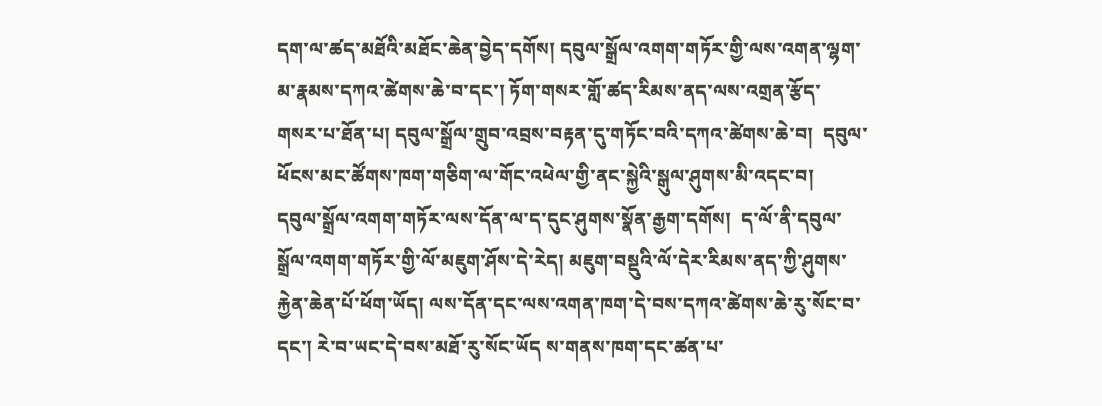དག་ལ་ཚད་མཐོའི་མཐོང་ཆེན་བྱེད་དགོས། དབུལ་སྒྲོལ་འགག་གཏོར་གྱི་ལས་འགན་ལྷག་མ་རྣམས་དཀའ་ཚེགས་ཆེ་བ་དང་། ཏོག་གསར་གློ་ཚད་རིམས་ནད་ལས་འགྲན་རྩོད་གསར་པ་ཐོན་པ། དབུལ་སྒྲོལ་གྲུབ་འབྲས་བརྟན་དུ་གཏོང་བའི་དཀའ་ཚེགས་ཆེ་བ།  དབུལ་ཕོངས་མང་ཚོགས་ཁག་གཅིག་ལ་གོང་འཕེལ་གྱི་ནང་སྐྱེའི་སྒུལ་ཤུགས་མི་འདང་བ།  དབུལ་སྒྲོལ་འགག་གཏོར་ལས་དོན་ལ་ད་དུང་ཤུགས་སྣོན་རྒྱག་དགོས།  ད་ལོ་ནི་དབུལ་སྒྲོལ་འགག་གཏོར་གྱི་ལོ་མཇུག་ཤོས་དེ་རེད། མཇུག་བསྡུའི་ལོ་དེར་རིམས་ནད་ཀྱི་ཤུགས་རྐྱེན་ཆེན་པོ་ཕོག་ཡོད། ལས་དོན་དང་ལས་འགན་ཁག་དེ་བས་དཀའ་ཚེགས་ཆེ་རུ་སོང་བ་དང་། རེ་བ་ཡང་དེ་བས་མཐོ་རུ་སོང་ཡོད ས་གནས་ཁག་དང་ཚན་པ་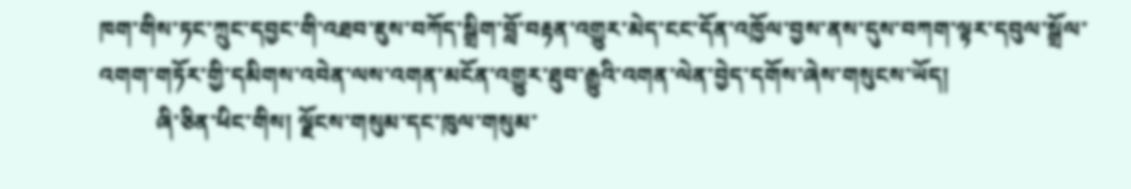ཁག་གིས་ཏང་ཀྲུང་དབྱང་གི་འཐབ་ཇུས་བཀོད་སྒྲིག་བློ་བརྟན་འགྱུར་མེད་ངང་དོན་འཁྱོལ་བྱས་ནས་དུས་བཀག་ལྟར་དབུལ་སྒྲོལ་འགག་གཏོར་གྱི་དམིགས་འབེན་ལས་འགན་མངོན་འགྱུར་ཐུབ་རྒྱུའི་འགན་ལེན་བྱེད་དགོས་ཞེས་གསུངས་ཡོད།
          ཞི་ཅིན་ཕིང་གིས། ལྗོངས་གསུམ་དང་ཁུལ་གསུམ་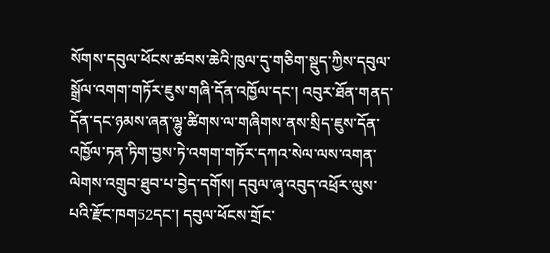སོགས་དབུལ་ཕོངས་ཚབས་ཆེའི་ཁུལ་དུ་གཅིག་སྡུད་ཀྱིས་དབུལ་སྒྲོལ་འགག་གཏོར་ཇུས་གཞི་དོན་འཁྱོལ་དང་། འབུར་ཐོན་གནད་དོན་དང་ཉམས་ཞན་ལྷུ་ཚིགས་ལ་གཞིགས་ནས་སྲིད་ཇུས་དོན་འཁྱོལ་ཏན་ཏིག་བྱས་ཏེ་འགག་གཏོར་དཀའ་སེལ་ལས་འགན་ལེགས་འགྲུབ་ཐུབ་པ་བྱེད་དགོས། དབུལ་ཞྭ་འབུད་འཕྲོར་ལུས་པའི་རྫོང་ཁག52དང་། དབུལ་ཕོངས་གྲོང་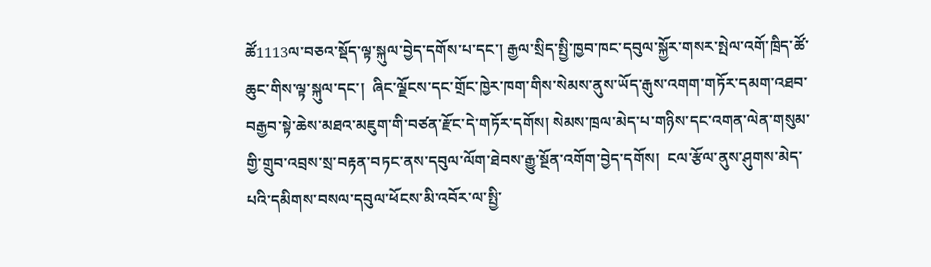ཚོ1113ལ་བཅའ་སྡོད་ལྟ་སྐུལ་བྱེད་དགོས་པ་དང་། རྒྱལ་སྲིད་སྤྱི་ཁྱབ་ཁང་དབུལ་སྐྱོར་གསར་སྤེལ་འགོ་ཁྲིད་ཚོ་ཆུང་གིས་ལྟ་སྐུལ་དང་།  ཞིང་ལྗོངས་དང་གྲོང་ཁྱེར་ཁག་གིས་སེམས་ནུས་ཡོད་རྒུས་འགག་གཏོར་དམག་འཐབ་བརྒྱབ་སྟེ་ཆེས་མཐའ་མཇུག་གི་བཙན་རྫོང་དེ་གཏོར་དགོས། སེམས་ཁྲལ་མེད་པ་གཉིས་དང་འགན་ལེན་གསུམ་གྱི་གྲུབ་འབྲས་སྲ་བརྟན་བཏང་ནས་དབུལ་ལོག་ཐེབས་རྒྱུ་སྔོན་འགོག་བྱེད་དགོས།  ངལ་རྩོལ་ནུས་ཤུགས་མེད་པའི་དམིགས་བསལ་དབུལ་ཕོངས་མི་འབོར་ལ་སྤྱི་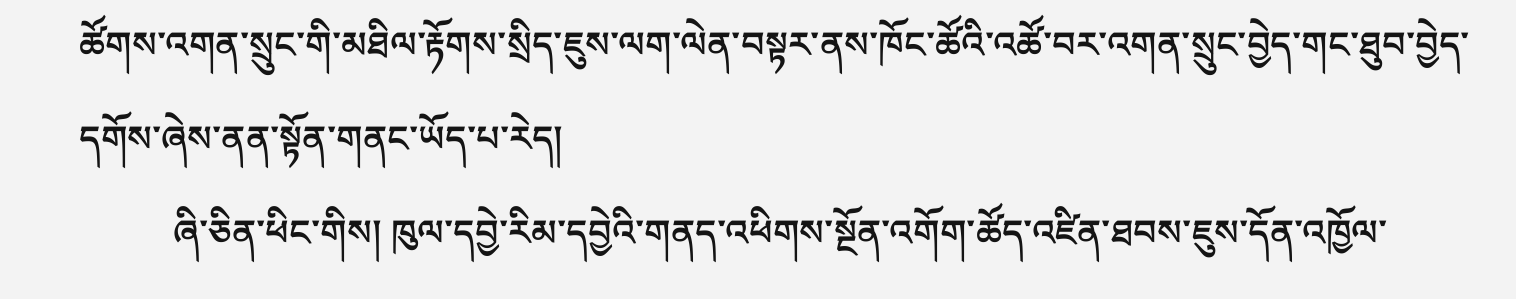ཚོགས་འགན་སྲུང་གི་མཐིལ་རྟོགས་སྲིད་ཇུས་ལག་ལེན་བསྟར་ནས་ཁོང་ཚོའི་འཚོ་བར་འགན་སྲུང་བྱེད་གང་ཐུབ་བྱེད་དགོས་ཞེས་ནན་སྟོན་གནང་ཡོད་པ་རེད།
          ཞི་ཅིན་ཕིང་གིས། ཁུལ་དབྱེ་རིམ་དབྱེའི་གནད་འཕིགས་སྔོན་འགོག་ཚོད་འཛིན་ཐབས་ཇུས་དོན་འཁྱོལ་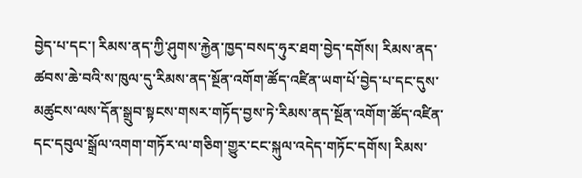བྱེད་པ་དང་། རིམས་ནད་ཀྱི་ཤུགས་རྐྱེན་ཁྱད་བསད་ཧུར་ཐག་བྱེད་དགོས། རིམས་ནད་ཚབས་ཆེ་བའི་ས་ཁུལ་དུ་རིམས་ནད་སྔོན་འགོག་ཚོད་འཛིན་ཡག་པོ་བྱེད་པ་དང་དུས་མཚུངས་ལས་དོན་སྒྲུབ་སྟངས་གསར་གཏོད་བྱས་ཏེ་རིམས་ནད་སྔོན་འགོག་ཚོད་འཛིན་དང་དབུལ་སྒྲོལ་འགག་གཏོར་ལ་གཅིག་གྱུར་ངང་སྐུལ་འདེད་གཏོང་དགོས། རིམས་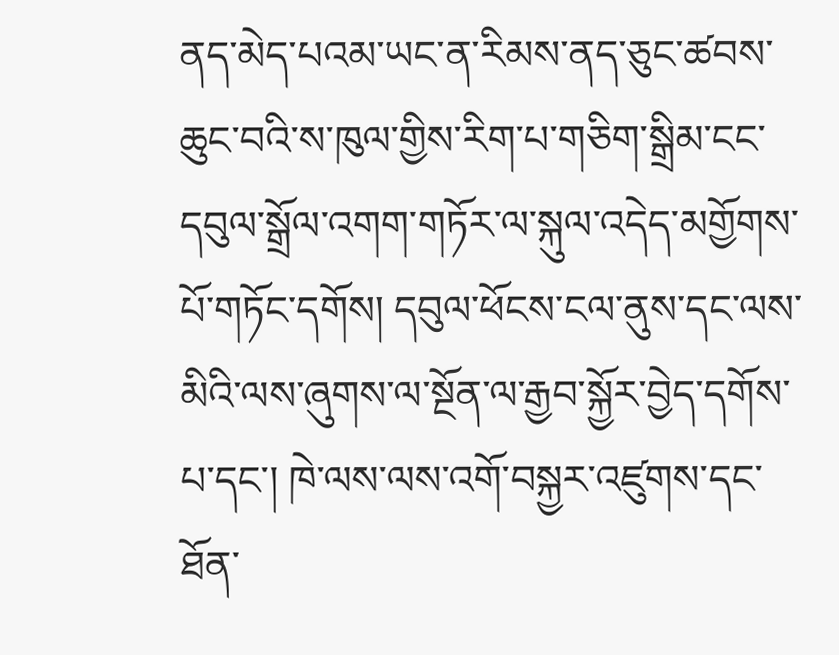ནད་མེད་པའམ་ཡང་ན་རིམས་ནད་ཅུང་ཚབས་ཆུང་བའི་ས་ཁུལ་གྱིས་རིག་པ་གཅིག་སྒྲིམ་ངང་དབུལ་སྒྲོལ་འགག་གཏོར་ལ་སྐུལ་འདེད་མགྱོགས་པོ་གཏོང་དགོས། དབུལ་ཕོངས་ངལ་ནུས་དང་ལས་མིའི་ལས་ཞུགས་ལ་སྔོན་ལ་རྒྱབ་སྐྱོར་བྱེད་དགོས་པ་དང་། ཁེ་ལས་ལས་འགོ་བསྐྱར་འཛུགས་དང་ཐོན་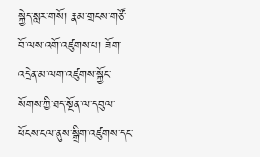སྐྱེད་སླར་གསོ། རྣམ་གྲངས་གཙོ་བོ་ལས་འགོ་འཛུགས་པ། ཟོག་འདྲེན་མ་ལག་འཛུགས་སྐྱོང་སོགས་ཀྱི་ཐད་སྔོན་ལ་དབུལ་ཕོངས་ངལ་ནུས་སྒྲིག་འཛུགས་དང་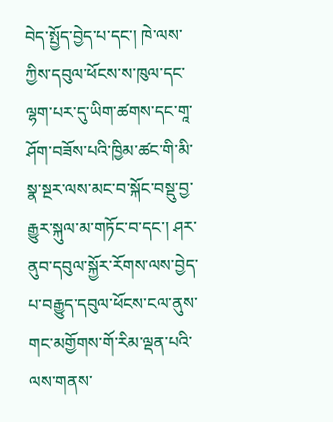བེད་སྤྱོད་བྱེད་པ་དང་། ཁེ་ལས་ཀྱིས་དབུལ་ཕོངས་ས་ཁུལ་དང་ལྷག་པར་དུ་ཡིག་ཚགས་དང་གཱ་ཤོག་བཟོས་པའི་ཁྱིམ་ཚང་གི་མི་སྣ་སྔར་ལས་མང་བ་སྐོང་བསྡུ་བྱ་རྒྱུར་སྐུལ་མ་གཏོང་བ་དང་། ཤར་ནུབ་དབུལ་སྐྱོར་རོགས་ལས་བྱེད་པ་བརྒྱུད་དབུལ་ཕོངས་ངལ་ནུས་གང་མགྱོགས་གོ་རིམ་ལྡན་པའི་ལས་གནས་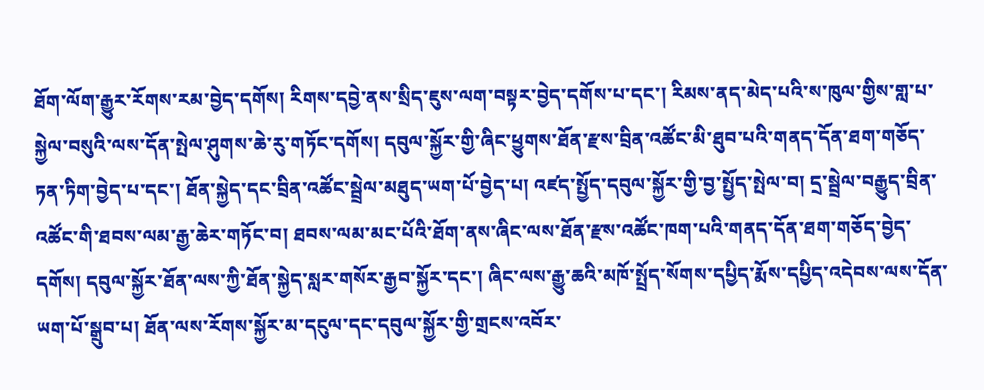ཐོག་ལོག་རྒྱུར་རོགས་རམ་བྱེད་དགོས། རིགས་དབྱེ་ནས་སྲིད་ཇུས་ལག་བསྟར་བྱེད་དགོས་པ་དང་། རིམས་ནད་མེད་པའི་ས་ཁུལ་གྱིས་གླ་པ་སྐྱེལ་བསུའི་ལས་དོན་སྤེལ་ཤུགས་ཆེ་རུ་གཏོང་དགོས། དབུལ་སྐྱོར་གྱི་ཞིང་ཕྱུགས་ཐོན་རྫས་བྲིན་འཚོང་མི་ཐུབ་པའི་གནད་དོན་ཐག་གཅོད་ཏན་ཏིག་བྱེད་པ་དང་། ཐོན་སྐྱེད་དང་བྲིན་འཚོང་སྦྲེལ་མཐུད་ཡག་པོ་བྱེད་པ། འཛད་སྤྱོད་དབུལ་སྐྱོར་གྱི་བྱ་སྤྱོད་སྤེལ་བ། དྲ་སྦྲེལ་བརྒྱུད་བྲིན་འཚོང་གི་ཐབས་ལམ་རྒྱ་ཆེར་གཏོང་བ། ཐབས་ལམ་མང་པོའི་ཐོག་ནས་ཞིང་ལས་ཐོན་རྫས་འཚོང་ཁག་པའི་གནད་དོན་ཐག་གཅོད་བྱེད་དགོས། དབུལ་སྐྱོར་ཐོན་ལས་ཀྱི་ཐོན་སྐྱེད་སླར་གསོར་རྒྱབ་སྐྱོར་དང་། ཞིང་ལས་རྒྱུ་ཆའི་མཁོ་སྤྲོད་སོགས་དཔྱིད་རྨོས་དཔྱིད་འདེབས་ལས་དོན་ཡག་པོ་སྒྲུབ་པ། ཐོན་ལས་རོགས་སྐྱོར་མ་དངུལ་དང་དབུལ་སྐྱོར་གྱི་གྲངས་འབོར་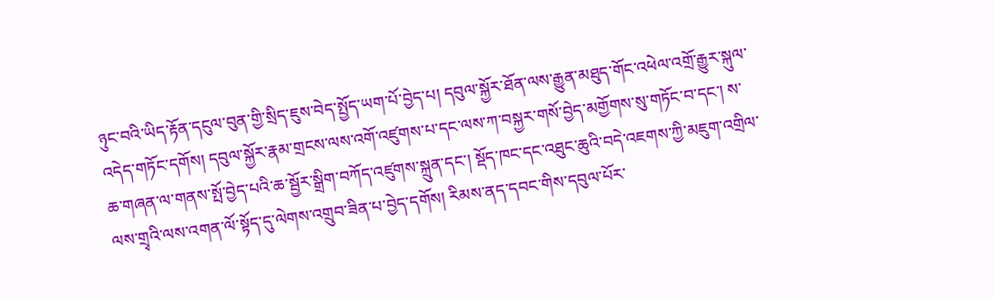ཉུང་བའི་ཡིད་རྟོན་དངུལ་བུན་གྱི་སྲིད་ཇུས་བེད་སྤྱོད་ཡག་པོ་བྱེད་པ། དབུལ་སྐྱོར་ཐོན་ལས་རྒྱུན་མཐུད་གོང་འཕེལ་འགྲོ་རྒྱུར་སྐུལ་འདེད་གཏོང་དགོས། དབུལ་སྐྱོར་རྣམ་གྲངས་ལས་འགོ་འཛུགས་པ་དང་ལས་ཀ་བསྐྱར་གསོ་བྱེད་མགྱོགས་སུ་གཏོང་བ་དང་། ས་ཆ་གཞན་ལ་གནས་སྤོ་བྱེད་པའི་ཆ་སྦྱོར་སྒྲིག་བཀོད་འཛུགས་སྐྲུན་དང་། སྡོད་ཁང་དང་འཐུང་ཆུའི་བདེ་འཇགས་ཀྱི་མཇུག་འགྲིལ་ལས་གྲྭའི་ལས་འགན་ལོ་སྟོད་དུ་ལེགས་འགྲུབ་ཟིན་པ་བྱེད་དགོས། རིམས་ནད་དབང་གིས་དབུལ་པོར་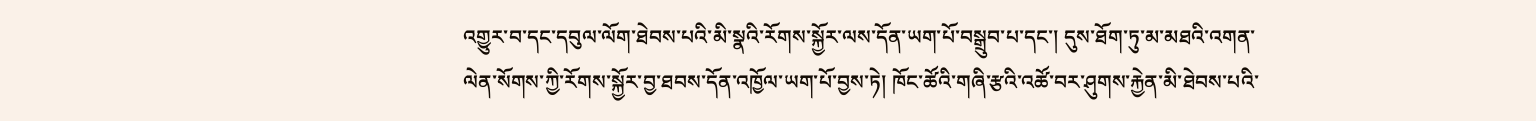འགྱུར་བ་དང་དབུལ་ལོག་ཐེབས་པའི་མི་སྣའི་རོགས་སྐྱོར་ལས་དོན་ཡག་པོ་བསྒྲུབ་པ་དང་། དུས་ཐོག་ཏུ་མ་མཐའི་འགན་ལེན་སོགས་ཀྱི་རོགས་སྐྱོར་བྱ་ཐབས་དོན་འཁྱོལ་ཡག་པོ་བྱས་ཏེ། ཁོང་ཚོའི་གཞི་རྩའི་འཚོ་བར་ཤུགས་རྐྱེན་མི་ཐེབས་པའི་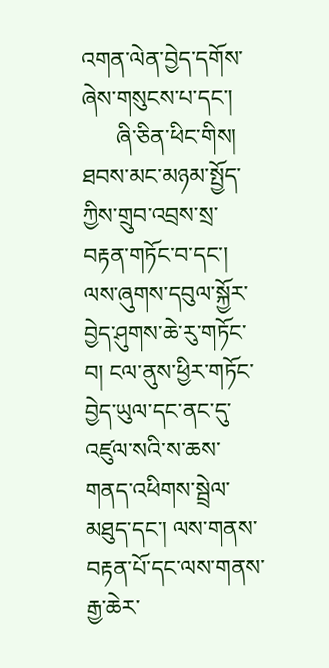འགན་ལེན་བྱེད་དགོས་ཞེས་གསུངས་པ་དང་།
      ཞི་ཅིན་ཕིང་གིས། ཐབས་མང་མཉམ་སྤྱོད་ཀྱིས་གྲུབ་འབྲས་སྲ་བརྟན་གཏོང་བ་དང་། ལས་ཞུགས་དབུལ་སྐྱོར་བྱེད་ཤུགས་ཆེ་རུ་གཏོང་བ། ངལ་ནུས་ཕྱིར་གཏོང་བྱེད་ཡུལ་དང་ནང་དུ་འཛུལ་སའི་ས་ཆས་གནད་འཕིགས་སྦྲེལ་མཐུད་དང་། ལས་གནས་བརྟན་པོ་དང་ལས་གནས་རྒྱ་ཆེར་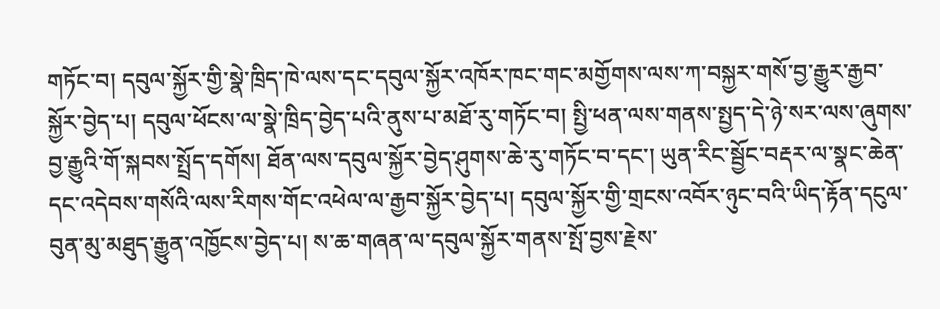གཏོང་བ། དབུལ་སྐྱོར་གྱི་སྣེ་ཁྲིད་ཁེ་ལས་དང་དབུལ་སྐྱོར་འཁོར་ཁང་གང་མགྱོགས་ལས་ཀ་བསྐྱར་གསོ་བྱ་རྒྱུར་རྒྱབ་སྐྱོར་བྱེད་པ། དབུལ་ཕོངས་ལ་སྣེ་ཁྲིད་བྱེད་པའི་ནུས་པ་མཐོ་རུ་གཏོང་བ། སྤྱི་ཕན་ལས་གནས་སྤྱད་དེ་ཉེ་སར་ལས་ཞུགས་བྱ་རྒྱུའི་གོ་སྐབས་སྤྲོད་དགོས། ཐོན་ལས་དབུལ་སྐྱོར་བྱེད་ཤུགས་ཆེ་རུ་གཏོང་བ་དང་། ཡུན་རིང་སྦྱོང་བརྡར་ལ་སྣང་ཆེན་དང་འདེབས་གསོའི་ལས་རིགས་གོང་འཕེལ་ལ་རྒྱབ་སྐྱོར་བྱེད་པ། དབུལ་སྐྱོར་གྱི་གྲངས་འབོར་ཉུང་བའི་ཡིད་རྟོན་དངུལ་བུན་མུ་མཐུད་རྒྱུན་འཁྱོངས་བྱེད་པ། ས་ཆ་གཞན་ལ་དབུལ་སྐྱོར་གནས་སྤོ་བྱས་རྗེས་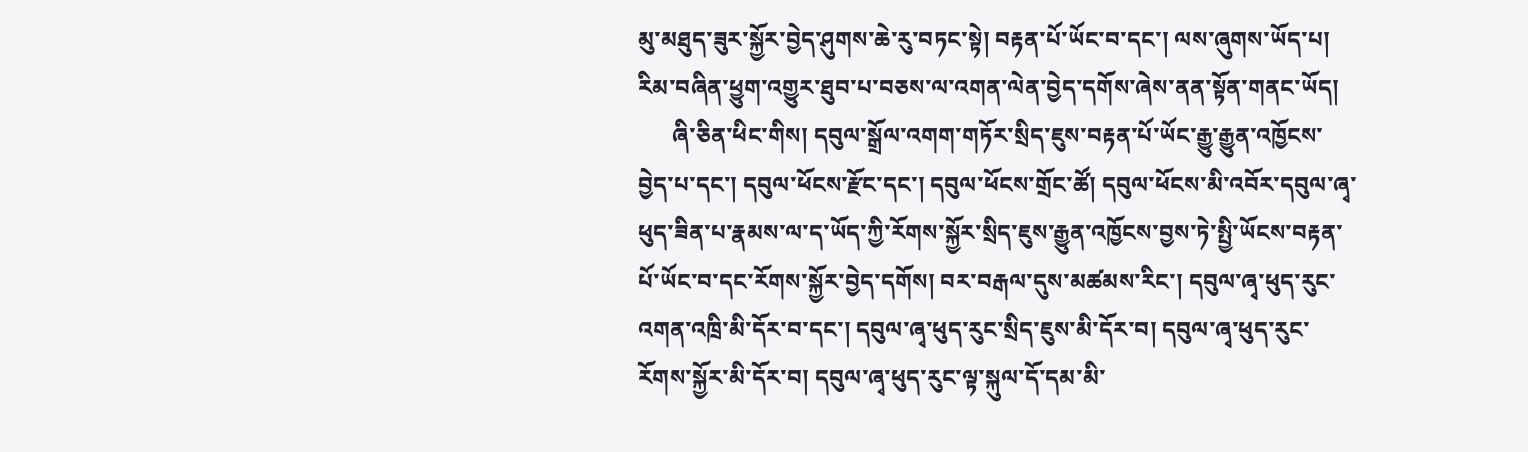མུ་མཐུད་ཟུར་སྐྱོར་བྱེད་ཤུགས་ཆེ་རུ་བཏང་སྟེ། བརྟན་པོ་ཡོང་བ་དང་། ལས་ཞུགས་ཡོད་པ། རིམ་བཞིན་ཕྱུག་འགྱུར་ཐུབ་པ་བཅས་ལ་འགན་ལེན་བྱེད་དགོས་ཞེས་ནན་སྟོན་གནང་ཡོད།
      ཞི་ཅིན་ཕིང་གིས། དབུལ་སྒྲོལ་འགག་གཏོར་སྲིད་ཇུས་བརྟན་པོ་ཡོང་རྒྱུ་རྒྱུན་འཁྱོངས་བྱེད་པ་དང་། དབུལ་ཕོངས་རྫོང་དང་། དབུལ་ཕོངས་གྲོང་ཚོ། དབུལ་ཕོངས་མི་འབོར་དབུལ་ཞྭ་ཕུད་ཟིན་པ་རྣམས་ལ་ད་ཡོད་ཀྱི་རོགས་སྐྱོར་སྲིད་ཇུས་རྒྱུན་འཁྱོངས་བྱས་ཏེ་སྤྱི་ཡོངས་བརྟན་པོ་ཡོང་བ་དང་རོགས་སྐྱོར་བྱེད་དགོས། བར་བརྒལ་དུས་མཚམས་རིང་། དབུལ་ཞྭ་ཕུད་རུང་འགན་འཁྲི་མི་དོར་བ་དང་། དབུལ་ཞྭ་ཕུད་རུང་སྲིད་ཇུས་མི་དོར་བ། དབུལ་ཞྭ་ཕུད་རུང་རོགས་སྐྱོར་མི་དོར་བ། དབུལ་ཞྭ་ཕུད་རུང་ལྟ་སྐུལ་དོ་དམ་མི་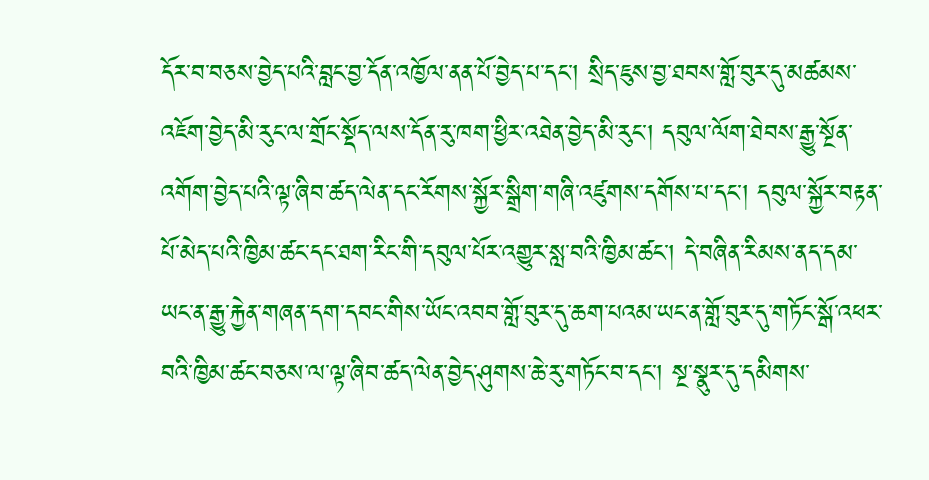དོར་བ་བཅས་བྱེད་པའི་བླང་བྱ་དོན་འཁྱོལ་ནན་པོ་བྱེད་པ་དང་། སྲིད་ཇུས་བྱ་ཐབས་གློ་བུར་དུ་མཚམས་འཇོག་བྱེད་མི་རུང་ལ་གྲོང་སྡོད་ལས་དོན་རུ་ཁག་ཕྱིར་འཐེན་བྱེད་མི་རུང་། དབུལ་ལོག་ཐེབས་རྒྱུ་སྔོན་འགོག་བྱེད་པའི་ལྟ་ཞིབ་ཚད་ལེན་དང་རོགས་སྐྱོར་སྒྲིག་གཞི་འཛུགས་དགོས་པ་དང་། དབུལ་སྐྱོར་བརྟན་པོ་མེད་པའི་ཁྱིམ་ཚང་དང་ཐག་རིང་གི་དབུལ་པོར་འགྱུར་སླ་བའི་ཁྱིམ་ཚང་། དེ་བཞིན་རིམས་ནད་དམ་ཡང་ན་རྒྱུ་རྐྱེན་གཞན་དག་དབང་གིས་ཡོང་འབབ་གློ་བུར་དུ་ཆག་པའམ་ཡང་ན་གློ་བུར་དུ་གཏོང་སྒོ་འཕར་བའི་ཁྱིམ་ཚང་བཅས་ལ་ལྟ་ཞིབ་ཚད་ལེན་བྱེད་ཤུགས་ཆེ་རུ་གཏོང་བ་དང་། སྔ་སྣུར་དུ་དམིགས་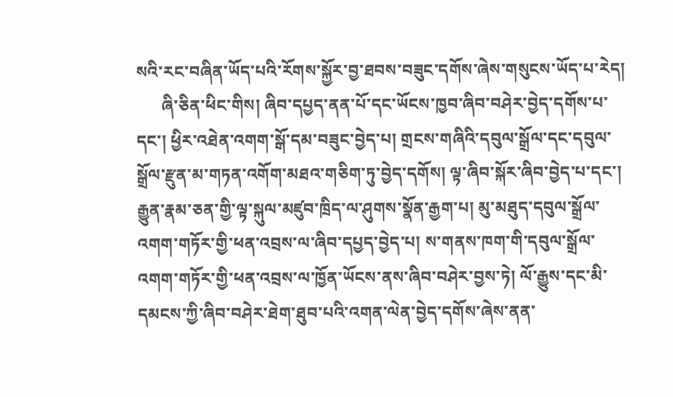སའི་རང་བཞིན་ཡོད་པའི་རོགས་སྐྱོར་བྱ་ཐབས་བཟུང་དགོས་ཞེས་གསུངས་ཡོད་པ་རེད།
      ཞི་ཅིན་ཕིང་གིས། ཞིབ་དཔྱད་ནན་པོ་དང་ཡོངས་ཁྱབ་ཞིབ་བཤེར་བྱེད་དགོས་པ་དང་། ཕྱིར་འཐེན་འགག་སྒོ་དམ་བཟུང་བྱེད་པ། གྲངས་གཞིའི་དབུལ་སྒྲོལ་དང་དབུལ་སྒྲོལ་རྫུན་མ་གཏན་འགོག་མཐའ་གཅིག་ཏུ་བྱེད་དགོས། ལྟ་ཞིབ་སྐོར་ཞིབ་བྱེད་པ་དང་། རྒྱུན་རྣམ་ཅན་གྱི་ལྟ་སྐུལ་མཛུབ་ཁྲིད་ལ་ཤུགས་སྣོན་རྒྱག་པ། མུ་མཐུད་དབུལ་སྒྲོལ་འགག་གཏོར་གྱི་ཕན་འབྲས་ལ་ཞིབ་དཔྱད་བྱེད་པ། ས་གནས་ཁག་གི་དབུལ་སྒྲོལ་འགག་གཏོར་གྱི་ཕན་འབྲས་ལ་ཁྱོན་ཡོངས་ནས་ཞིབ་བཤེར་བྱས་ཏེ། ལོ་རྒྱུས་དང་མི་དམངས་ཀྱི་ཞིབ་བཤེར་ཐེག་ཐུབ་པའི་འགན་ལེན་བྱེད་དགོས་ཞེས་ནན་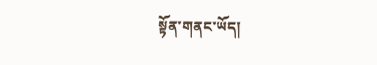སྟོན་གནང་ཡོད།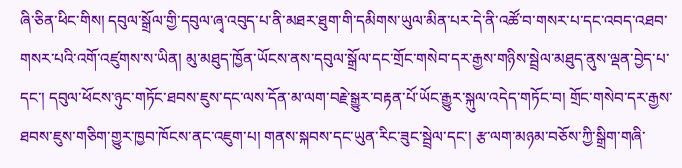ཞི་ཅིན་ཕིང་གིས། དབུལ་སྒྲོལ་གྱི་དབུལ་ཞྭ་འབུད་པ་ནི་མཐར་ཐུག་གི་དམིགས་ཡུལ་མིན་པར་དེ་ནི་འཚོ་བ་གསར་པ་དང་འབད་འཐབ་གསར་པའི་འགོ་འཛུགས་ས་ཡིན། མུ་མཐུད་ཁྱོན་ཡོངས་ནས་དབུལ་སྒྲོལ་དང་གྲོང་གསེབ་དར་རྒྱས་གཉིས་སྦྲེལ་མཐུད་ནུས་ལྡན་བྱེད་པ་དང་། དབུལ་ཕོངས་ཉུང་གཏོང་ཐབས་ཇུས་དང་ལས་དོན་མ་ལག་བརྗེ་སྒྱུར་བརྟན་པོ་ཡོང་རྒྱུར་སྐུལ་འདེད་གཏོང་བ། གྲོང་གསེབ་དར་རྒྱས་ཐབས་ཇུས་གཅིག་གྱུར་ཁྱབ་ཁོངས་ནང་འཇུག་པ། གནས་སྐབས་དང་ཡུན་རིང་ཟུང་སྦྲེལ་དང་། རྩ་ལག་མཉམ་བཅོས་ཀྱི་སྒྲིག་གཞི་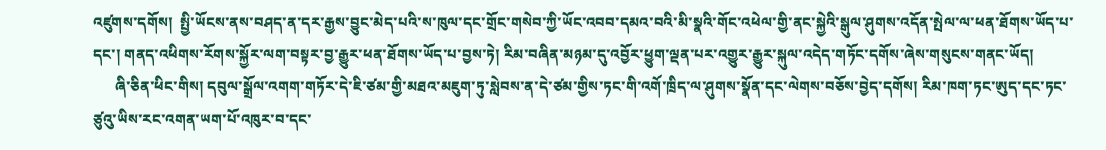འཛུགས་དགོས།  སྤྱི་ཡོངས་ནས་བཤད་ན་དར་རྒྱས་བྱུང་མེད་པའི་ས་ཁུལ་དང་གྲོང་གསེབ་ཀྱི་ཡོང་འབབ་དམའ་བའི་མི་སྣའི་གོང་འཕེལ་གྱི་ནང་སྐྱེའི་སྒུལ་ཤུགས་འདོན་སྤེལ་ལ་ཕན་ཐོགས་ཡོད་པ་དང་། གནད་འཕིགས་རོགས་སྐྱོར་ལག་བསྟར་བྱ་རྒྱུར་ཕན་ཐོགས་ཡོད་པ་བྱས་ཏེ། རིམ་བཞིན་མཉམ་དུ་འབྱོར་ཕྱུག་ལྡན་པར་འགྱུར་རྒྱུར་སྐུལ་འདེད་གཏོང་དགོས་ཞེས་གསུངས་གནང་ཡོད།
      ཞི་ཅིན་ཕིང་གིས། དབུལ་སྒྲོལ་འགག་གཏོར་དེ་ཇི་ཙམ་གྱི་མཐའ་མཇུག་ཏུ་སླེབས་ན་དེ་ཙམ་གྱིས་ཏང་གི་འགོ་ཁྲིད་ལ་ཤུགས་སྣོན་དང་ལེགས་བཅོས་བྱེད་དགོས། རིམ་ཁག་ཏང་ཨུད་དང་ཏང་ཙུའུ་ཡིས་རང་འགན་ཡག་པོ་འཁུར་བ་དང་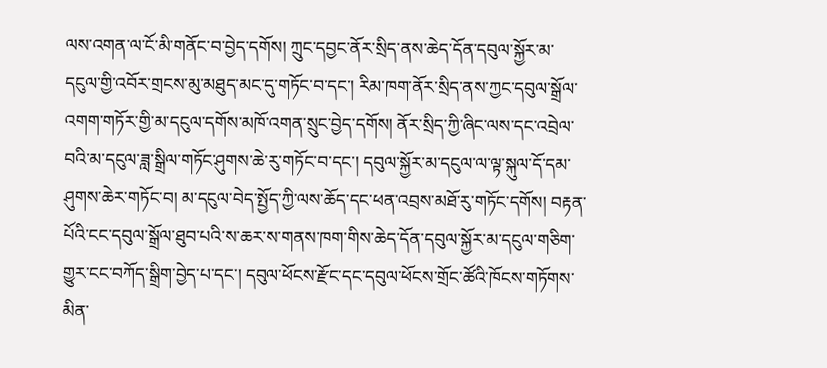ལས་འགན་ལ་ངོ་མི་གནོང་བ་བྱེད་དགོས། ཀྲུང་དབྱང་ནོར་སྲིད་ནས་ཆེད་དོན་དབུལ་སྐྱོར་མ་དངུལ་གྱི་འབོར་གྲངས་མུ་མཐུད་མང་དུ་གཏོང་བ་དང་། རིམ་ཁག་ནོར་སྲིད་ནས་ཀྱང་དབུལ་སྒྲོལ་འགག་གཏོར་གྱི་མ་དངུལ་དགོས་མཁོ་འགན་སྲུང་བྱེད་དགོས། ནོར་སྲིད་ཀྱི་ཞིང་ལས་དང་འབྲེལ་བའི་མ་དངུལ་ཟླ་སྒྲིལ་གཏོང་ཤུགས་ཆེ་རུ་གཏོང་བ་དང་། དབུལ་སྐྱོར་མ་དངུལ་ལ་ལྟ་སྐུལ་དོ་དམ་ཤུགས་ཆེར་གཏོང་བ། མ་དངུལ་བེད་སྤྱོད་ཀྱི་ལས་ཆོད་དང་ཕན་འབྲས་མཐོ་རུ་གཏོང་དགོས། བརྟན་པོའི་ངང་དབུལ་སྒྲོལ་ཐུབ་པའི་ས་ཆར་ས་གནས་ཁག་གིས་ཆེད་དོན་དབུལ་སྐྱོར་མ་དངུལ་གཅིག་གྱུར་ངང་བཀོད་སྒྲིག་བྱེད་པ་དང་། དབུལ་ཕོངས་རྫོང་དང་དབུལ་ཕོངས་གྲོང་ཚོའི་ཁོངས་གཏོགས་མིན་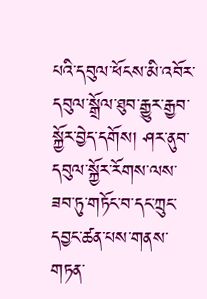པའི་དབུལ་ཕོངས་མི་འབོར་དབུལ་སྒྲོལ་ཐུབ་རྒྱུར་རྒྱབ་སྐྱོར་བྱེད་དགོས། ཤར་ནུབ་དབུལ་སྐྱོར་རོགས་ལས་ཟབ་ཏུ་གཏོང་བ་དང་ཀྲུང་དབྱང་ཚན་པས་གནས་གཏན་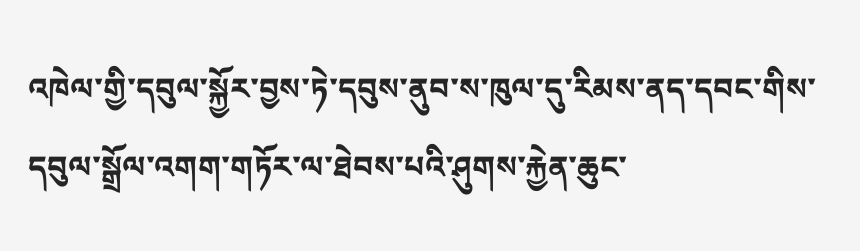འཁེལ་གྱི་དབུལ་སྐྱོར་བྱས་ཏེ་དབུས་ནུབ་ས་ཁུལ་དུ་རིམས་ནད་དབང་གིས་དབུལ་སྒྲོལ་འགག་གཏོར་ལ་ཐེབས་པའི་ཤུགས་རྐྱེན་ཆུང་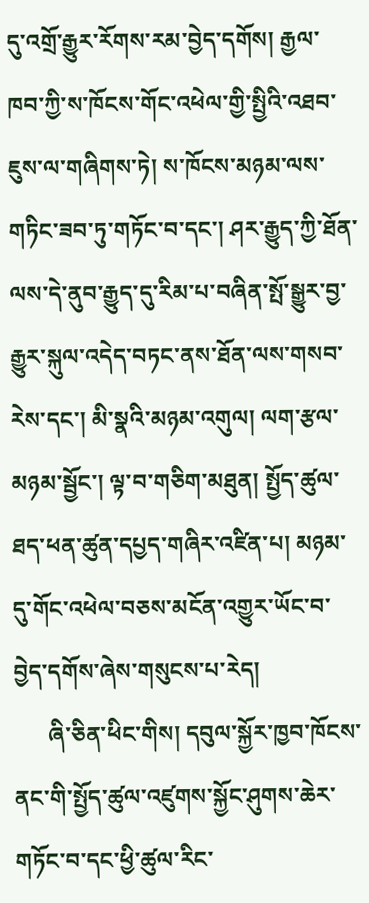དུ་འགྲོ་རྒྱུར་རོགས་རམ་བྱེད་དགོས། རྒྱལ་ཁབ་ཀྱི་ས་ཁོངས་གོང་འཕེལ་གྱི་སྤྱིའི་འཐབ་ཇུས་ལ་གཞིགས་ཏེ། ས་ཁོངས་མཉམ་ལས་གཏིང་ཟབ་ཏུ་གཏོང་བ་དང་། ཤར་རྒྱུད་ཀྱི་ཐོན་ལས་དེ་ནུབ་རྒྱུད་དུ་རིམ་པ་བཞིན་སྤོ་སྒྱུར་བྱ་རྒྱུར་སྐུལ་འདེད་བཏང་ནས་ཐོན་ལས་གསབ་རེས་དང་། མི་སྣའི་མཉམ་འགུལ། ལག་རྩལ་མཉམ་སྦྱོང་། ལྟ་བ་གཅིག་མཐུན། སྤྱོད་ཚུལ་ཐད་ཕན་ཚུན་དཔྱད་གཞིར་འཛིན་པ། མཉམ་དུ་གོང་འཕེལ་བཅས་མངོན་འགྱུར་ཡོང་བ་བྱེད་དགོས་ཞེས་གསུངས་པ་རེད།
      ཞི་ཅིན་ཕིང་གིས། དབུལ་སྐྱོར་ཁྱབ་ཁོངས་ནང་གི་སྤྱོད་ཚུལ་འཛུགས་སྐྱོང་ཤུགས་ཆེར་གཏོང་བ་དང་ཕྱི་ཚུལ་རིང་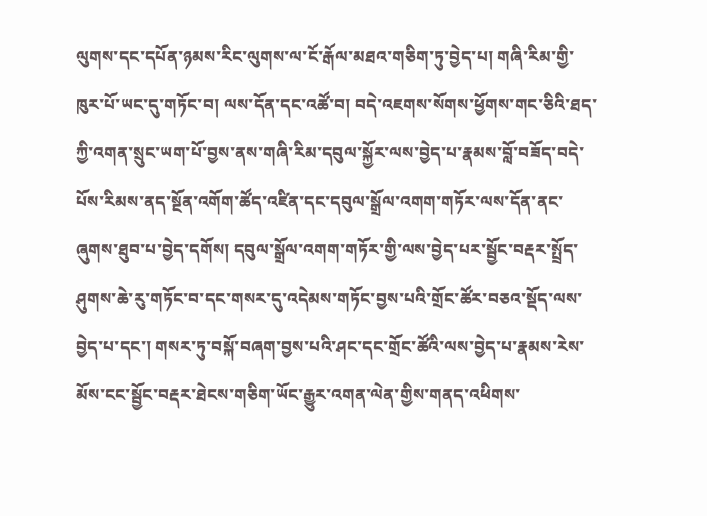ལུགས་དང་དཔོན་ཉམས་རིང་ལུགས་ལ་ངོ་རྒོལ་མཐའ་གཅིག་ཏུ་བྱེད་པ། གཞི་རིམ་གྱི་ཁུར་པོ་ཡང་དུ་གཏོང་བ། ལས་དོན་དང་འཚོ་བ། བདེ་འཇགས་སོགས་ཕྱོགས་གང་ཅིའི་ཐད་ཀྱི་འགན་སྲུང་ཡག་པོ་བྱས་ནས་གཞི་རིམ་དབུལ་སྐྱོར་ལས་བྱེད་པ་རྣམས་བློ་བཟོད་བདེ་པོས་རིམས་ནད་སྔོན་འགོག་ཚོད་འཛིན་དང་དབུལ་སྒྲོལ་འགག་གཏོར་ལས་དོན་ནང་ཞུགས་ཐུབ་པ་བྱེད་དགོས། དབུལ་སྒྲོལ་འགག་གཏོར་གྱི་ལས་བྱེད་པར་སྦྱོང་བརྡར་སྤྲོད་ཤུགས་ཆེ་རུ་གཏོང་བ་དང་གསར་དུ་འདེམས་གཏོང་བྱས་པའི་གྲོང་ཚོར་བཅའ་སྡོད་ལས་བྱེད་པ་དང་། གསར་ཏུ་བསྐོ་བཞག་བྱས་པའི་ཤང་དང་གྲོང་ཚོའི་ལས་བྱེད་པ་རྣམས་རེས་མོས་ངང་སྦྱོང་བརྡར་ཐེངས་གཅིག་ཡོང་རྒྱུར་འགན་ལེན་གྱིས་གནད་འཕིགས་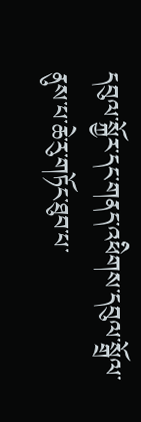དབུལ་སྐྱོར་དང་གནད་འཕིགས་དབུལ་སྒྲོལ་ནུས་པ་ཆེ་རུ་གཏོང་ཐུབ་པ་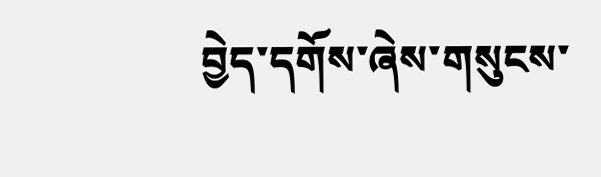བྱེད་དགོས་ཞེས་གསུངས་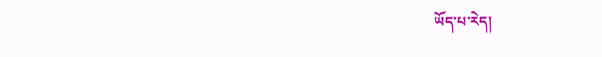ཡོད་པ་རེད།